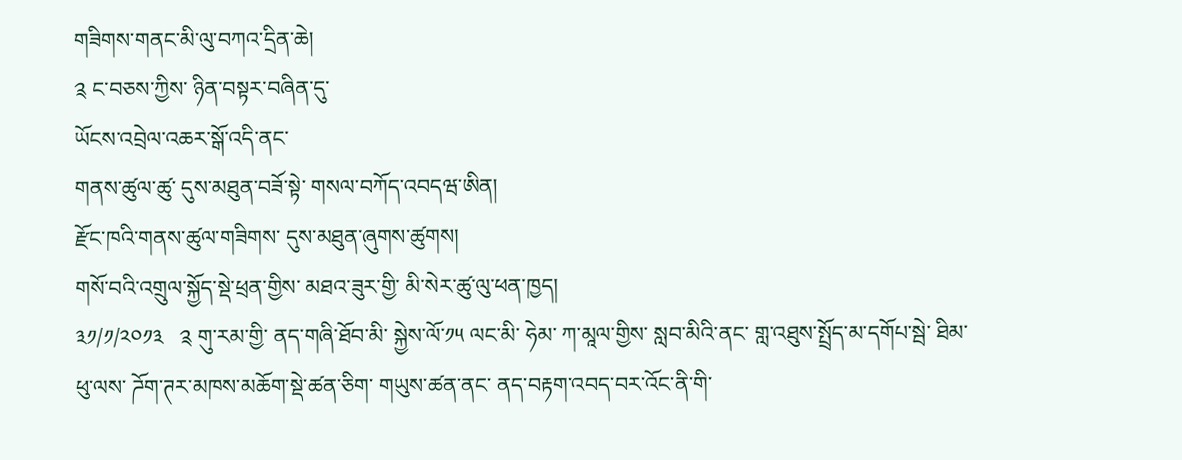གཟིགས་གནང་མི་ལུ་བཀའ་དྲིན་ཆེ།
༉ ང་བཅས་ཀྱིས་ ཉིན་བསྟར་བཞིན་དུ་
ཡོངས་འབྲེལ་འཆར་སྒོ་འདི་ནང་
གནས་ཚུལ་ཚུ་ དུས་མཐུན་བཟོ་སྟེ་ གསལ་བཀོད་འབདཝ་ཨིན།
རྫོང་ཁའི་གནས་ཚུལ་གཟིགས་ དུས་མཐུན་ཞུགས་ཚུགས།
གསོ་བའི་འགྲུལ་སྐྱོད་སྡེ་ཕྲན་གྱིས་ མཐའ་ཟུར་གྱི་ མི་སེར་ཚུ་ལུ་ཕན་ཁྱད།
༣༡/༡/༢༠༡༣   ༉ གུ་རམ་གྱི་ ནད་གཞི་ཐོབ་མི་ སྐྱེས་ལོ་༡༥ ལང་མི་ ཧེམ་ ཀ་མཱལ་གྱིས་ སླབ་མིའི་ནང་ གླ་འཐུས་སྤྲོད་མ་དགོཔ་སྦེ་ ཐིམ་ཕུ་ལས་ ཌོག་ཊར་མཁས་མཆོག་སྡེ་ཚན་ཅིག་ གཡུས་ཚན་ནང་ ནད་བརྟག་འབད་བར་འོང་ནི་གི་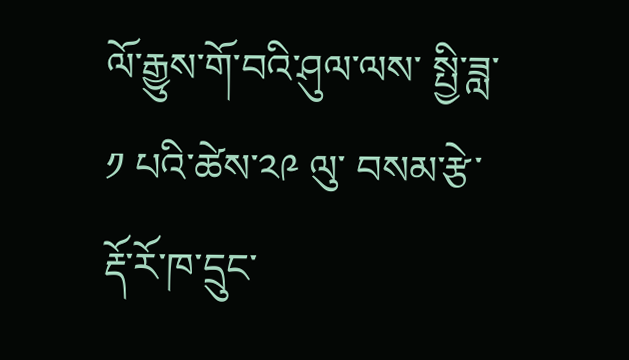ལོ་རྒྱུས་གོ་བའི་ཤུལ་ལས་ སྤྱི་ཟླ་༡ པའི་ཚེས་༢༩ ལུ་ བསམ་རྩེ་ རྡོ་རོ་ཁ་དྲུང་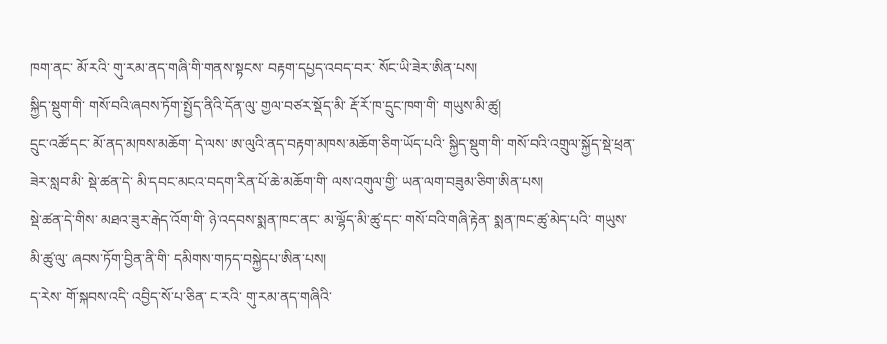ཁག་ནང་ མོ་རའི་ གུ་རམ་ནད་གཞི་གི་གནས་སྟངས་ བརྟག་དཔྱད་འབད་བར་ སོང་ཡི་ཟེར་ཨིན་པས།
སྐྱིད་སྡུག་གི་ གསོ་བའི་ཞབས་ཏོག་སྤྱོད་ནིའི་དོན་ལུ་ གྱལ་བཙར་སྡོད་མི་ རྡོ་རོ་ཁ་དྲུང་ཁག་གི་ གཡུས་མི་ཚུ།
དྲུང་འཚོ་དང་ མོ་ནད་མཁས་མཆོག་ དེ་ལས་ ཨ་ལུའི་ནད་བརྟག་མཁས་མཆོག་ཅིག་ཡོད་པའི་ སྐྱིད་སྡུག་གི་ གསོ་བའི་འགྲུལ་སྐྱོད་སྡེ་ཕྲན་ཟེར་སླབ་མི་ སྡེ་ཚན་དེ་ མི་དབང་མངའ་བདག་རིན་པོ་ཆེ་མཆོག་གི་ ལས་འགུལ་གྱི་ ཡན་ལག་བཟུམ་ཅིག་ཨིན་པས།
སྡེ་ཚན་དེ་གིས་ མཐའ་ཟུར་རྒེད་འོག་གི་ ཉེ་འདབས་སྨན་ཁང་ནང་ མ་ལྷོད་མི་ཚུ་དང་ གསོ་བའི་གཞི་རྟེན་ སྨན་ཁང་ཚུ་མེད་པའི་ གཡུས་མི་ཚུ་ལུ་ ཞབས་ཏོག་བྱིན་ནི་གི་ དམིགས་གཏད་བསྐྱེདཔ་ཨིན་པས།
ད་རེས་ གོ་སྐབས་འདི་ འབྱིད་སོ་པ་ཅིན་ ང་རའི་ གུ་རམ་ནད་གཞིའི་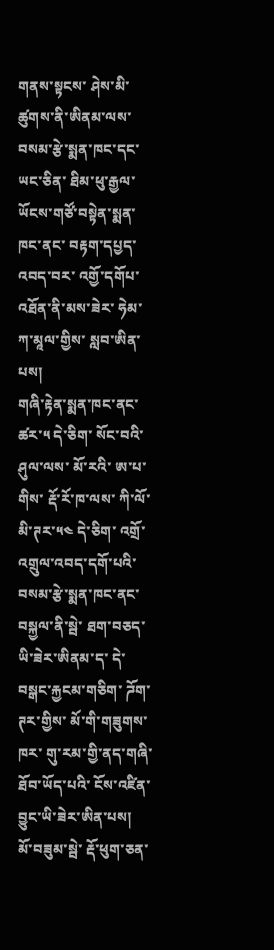གནས་སྟངས་ ཤེས་མི་ཚུགས་ནི་ཨིནམ་ལས་ བསམ་རྩེ་སྨན་ཁང་དང་ ཡང་ཅིན་ ཐིམ་ཕུ་རྒྱལ་ཡོངས་གཙོ་བསྟེན་སྨན་ཁང་ནང་ བརྟག་དཔྱད་འབད་བར་ འགྱོ་དགོཔ་འཐོན་ནི་མས་ཟེར་ ཧེམ་ ཀ་མཱལ་གྱིས་ སླབ་ཨིན་པས།
གཞི་རྟེན་སྨན་ཁང་ནང་ ཚར་༥ དེ་ཅིག་ སོང་བའི་ཤུལ་ལས་ མོ་རའི་ ཨ་པ་གིས་ རྡོ་རོ་ཁ་ལས་ ཀི་ལོ་མི་ཊར་༥༤ དེ་ཅིག་ འགྲོ་འགྲུལ་འབད་དགོ་པའི་ བསམ་རྩེ་སྨན་ཁང་ནང་ བསྐྱལ་ནི་སྦེ་ ཐག་བཅད་ཡི་ཟེར་ཨིནམ་ད་ དེ་བསྒང་རྐྱངམ་གཅིག་ ཌོག་ཊར་གྱིས་ མོ་གི་གཟུགས་ཁར་ གུ་རམ་གྱི་ནད་གཞི་ ཐོབ་ཡོད་པའི་ ངོས་འཛིན་བྱུང་ཡི་ཟེར་ཨིན་པས།
མོ་བཟུམ་སྦེ་ རྡོ་ཕུག་ཅན་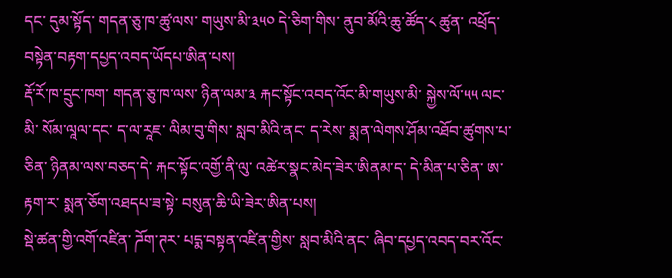དང་ དུམ་སྟོད་ གདན་ཅུ་ཁ་ཚུ་ལས་ གཡུས་མི་༣༥༠ དེ་ཅིག་གིས་ ནུབ་མོའི་ཆུ་ཚོད་༨ ཚུན་ འཕྲོད་བསྟེན་བརྟག་དཔྱད་འབད་ཡོདཔ་ཨིན་པས།
རྡོ་རོ་ཁ་དྲུང་ཁག་ གདན་ཅུ་ཁ་ལས་ ཉིན་ལམ་༣ རྐང་སྟོང་འབད་འོང་མི་གཡུས་མི་ སྐྱེས་ལོ་༥༥ ལང་མི་ སོམ་ལཱལ་དང་ ད་ལ་རཱཇ་ ལིམ་བུ་གིས་ སླབ་མིའི་ནང་ ད་རེས་ སྨན་ལེགས་ཤོམ་འཐོབ་ཚུགས་པ་ཅིན་ ཉིནམ་ལས་བཅད་དེ་ རྐང་སྟོང་འགྱོ་ནི་ལུ་ འཚེར་སྣང་མེད་ཟེར་ཨིནམ་ད་ དེ་མིན་པ་ཅིན་ ཨ་རྟག་ར་ སྨན་ཅོག་འཐདཔ་ཟ་སྟེ་ བསུན་ཆི་ཡི་ཟེར་ཨིན་པས།
སྡེ་ཚན་གྱི་འགོ་འཛིན་ ཌོག་ཊར་ པདྨ་བསྟན་འཛིན་གྱིས་ སླབ་མིའི་ནང་ ཞིབ་དཔྱད་འབད་བར་འོང་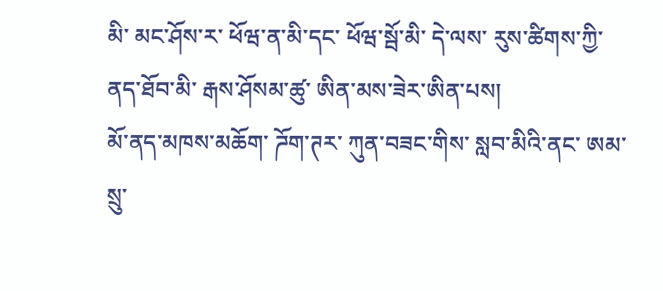མི་ མང་ཤོས་ར་ ཕོཝ་ན་མི་དང་ ཕོཝ་སྦོ་མི་ དེ་ལས་ རུས་ཚིགས་ཀྱི་ནད་ཐོབ་མི་ རྒས་ཤོསམ་ཚུ་ ཨིན་མས་ཟེར་ཨིན་པས།
མོ་ནད་མཁས་མཆོག་ ཌོག་ཊར་ ཀུན་བཟང་གིས་ སླབ་མིའི་ནང་ ཨམ་སྲུ་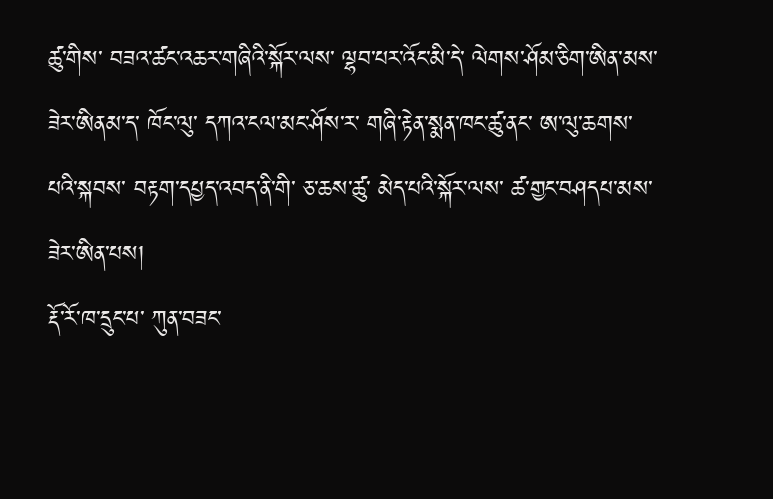ཚུ་གིས་ བཟའ་ཚང་འཆར་གཞིའི་སྐོར་ལས་ ལྷབ་པར་འོང་མི་དེ་ ལེགས་ཤོམ་ཅིག་ཨིན་མས་ཟེར་ཨིནམ་ད་ ཁོང་ལུ་ དཀའ་ངལ་མང་ཤོས་ར་ གཞི་རྟེན་སྨན་ཁང་ཚུ་ནང་ ཨ་ལུ་ཆགས་པའི་སྐབས་ བརྟག་དཔྱད་འབད་ནི་གི་ ཅ་ཆས་ཚུ་ མེད་པའི་སྐོར་ལས་ ཚ་གྱང་བཤདཔ་མས་ཟེར་ཨིན་པས།
རྡོ་རོ་ཁ་དྲུང་པ་ ཀུན་བཟང་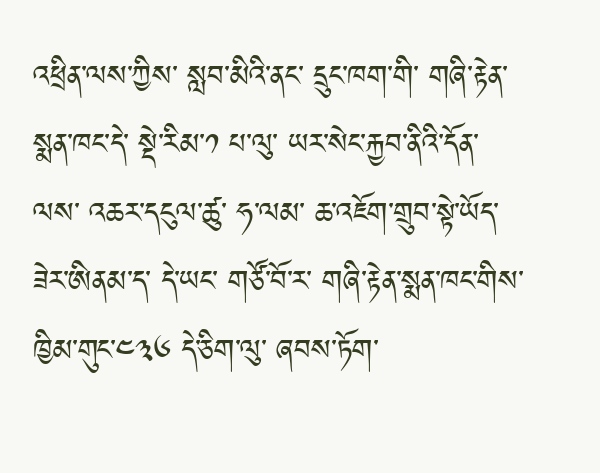འཕྲིན་ལས་ཀྱིས་ སླབ་མིའི་ནང་ དྲུང་ཁག་གི་ གཞི་རྟེན་སྨན་ཁང་དེ་ སྡེ་རིམ་༡ པ་ལུ་ ཡར་སེང་རྐྱབ་ནིའི་དོན་ལས་ འཆར་དངུལ་ཚུ་ ཧ་ལམ་ ཆ་འཇོག་གྲུབ་སྟེ་ཡོད་ཟེར་ཨིནམ་ད་ དེ་ཡང་ གཙོ་བོ་ར་ གཞི་རྟེན་སྨན་ཁང་གིས་ ཁྱིམ་གུང་༤༣༦ དེ་ཅིག་ལུ་ ཞབས་ཏོག་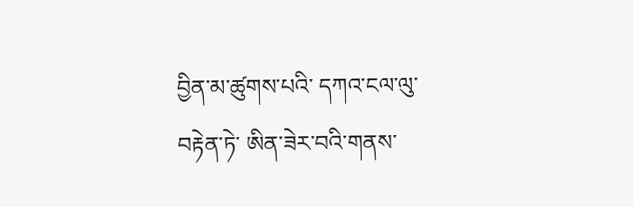བྱིན་མ་ཚུགས་པའི་ དཀའ་ངལ་ལུ་བརྟེན་ཏེ་ ཨིན་ཟེར་བའི་གནས་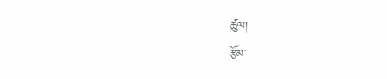ཚུལ།
རྩོམ་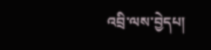འབྲི་ལས་བྱེདཔ།